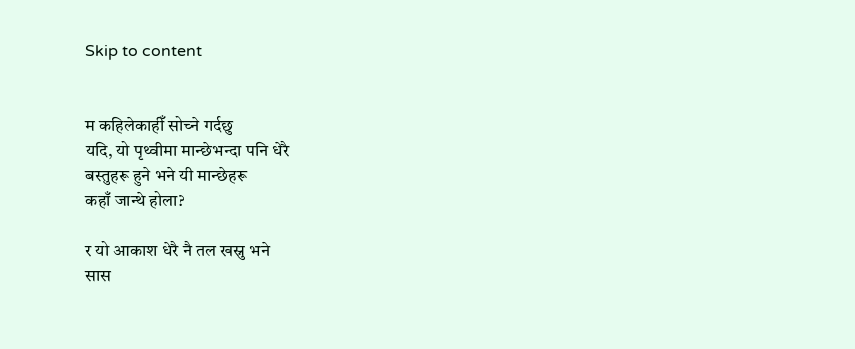Skip to content


म कहिलेकाहीँ सोच्ने गर्दछु
यदि, यो पृथ्वीमा मान्छेभन्दा पनि धेरै
बस्तुहरू हुने भने यी मान्छेहरू
कहाँ जान्थे होला?

र यो आकाश धेरै नै तल खस्नु भने
सास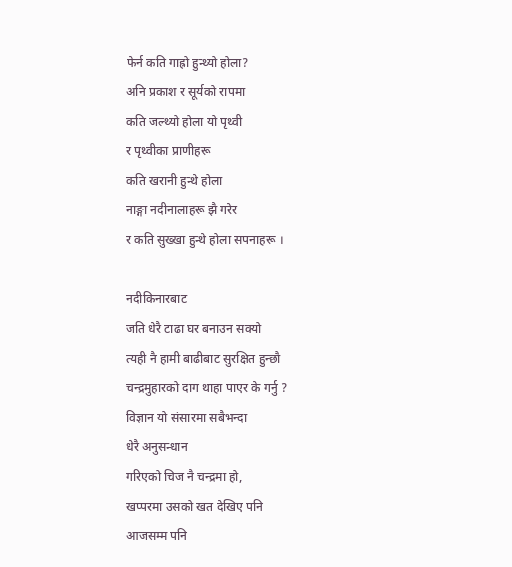फेर्न कति गाह्रो हुन्थ्यो होला?
अनि प्रकाश र सूर्यको रापमा
कति जल्थ्यो होला यो पृथ्वी
र पृथ्वीका प्राणीहरू
कति खरानी हुन्थे होला
नाङ्गा नदीनालाहरू झै गरेर
र कति सुख्खा हुन्थे होला सपनाहरू ।

नदीकिनारबाट
जति धेरै टाढा घर बनाउन सक्यो
त्यही नै हामी बाढीबाट सुरक्षित हुन्छौ
चन्द्रमुहारको दाग थाहा पाएर के गर्नु ?
विज्ञान यो संसारमा सबैभन्दा
धेरै अनुसन्धान
गरिएको चिज नै चन्द्रमा हो,
खप्परमा उसको खत देखिए पनि
आजसम्म पनि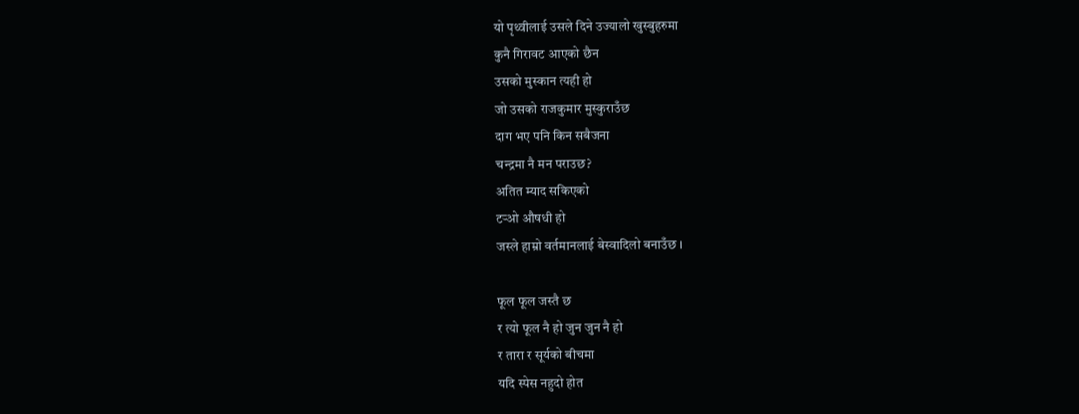यो पृथ्वीलाई उसले दिने उज्यालो खुस्बुहरुमा
कुनै गिरावट आएको छैन
उसको मुस्कान त्यही हो
जो उसको राजकुमार मुस्कुराउँछ
दाग भए पनि किन सबैजना
चन्द्रमा नै मन पराउछ?
अतित म्याद सकिएको
टर्‍ओ औषधी हो
जस्ले हाम्रो वर्तमानलाई बेस्वादिलो बनाउँछ ।

फूल फूल जस्तै छ
र त्यो फूल नै हो जुन जुन नै हो
र तारा र सूर्यको बीचमा
यदि स्पेस नहुदो होत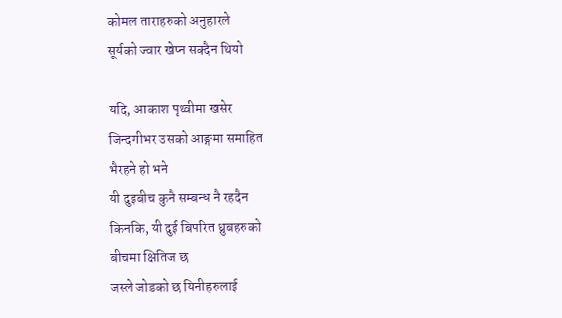कोमल ताराहरुको अनुहारले
सूर्यको ज्वार खेप्न सक्दैन थियो

यदि, आकाश पृथ्वीमा खसेर
जिन्दगीभर उसको आङ्गमा समाहित
भैरहने हो भने
यी दुइबीच कुनै सम्बन्ध नै रहदैन
किनकि, यी दुई बिपरित ध्रुबहरुको
बीचमा क्षितिज छ
जस्ले जोडको छ यिनीहरुलाई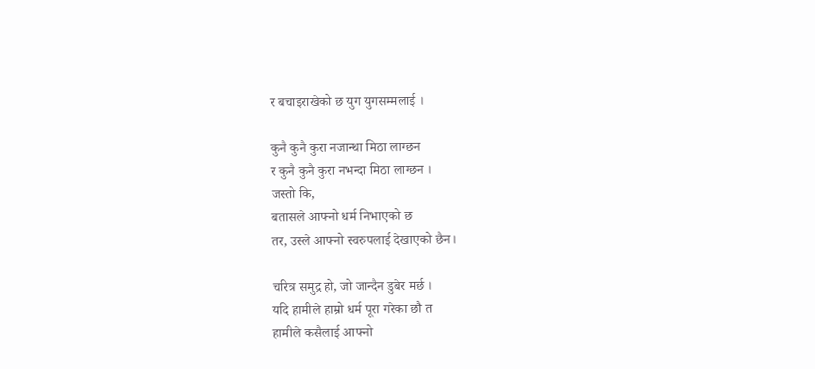र बचाइराखेको छ युग युगसम्मलाई ।

कुनै कुनै कुरा नजान्था मिठा लाग्छन
र कुनै कुनै कुरा नभन्दा मिठा लाग्छन ।
जस्तो कि,
बतासले आफ्नो धर्म निभाएको छ
तर, उस्ले आफ्नो स्वरुपलाई देखाएको छैन।

चरित्र समुद्र हो, जो जान्दैन डुबेर मर्छ ।
यदि हामीले हाम्रो धर्म पूरा गरेका छौ त
हामीले कसैलाई आफ्नो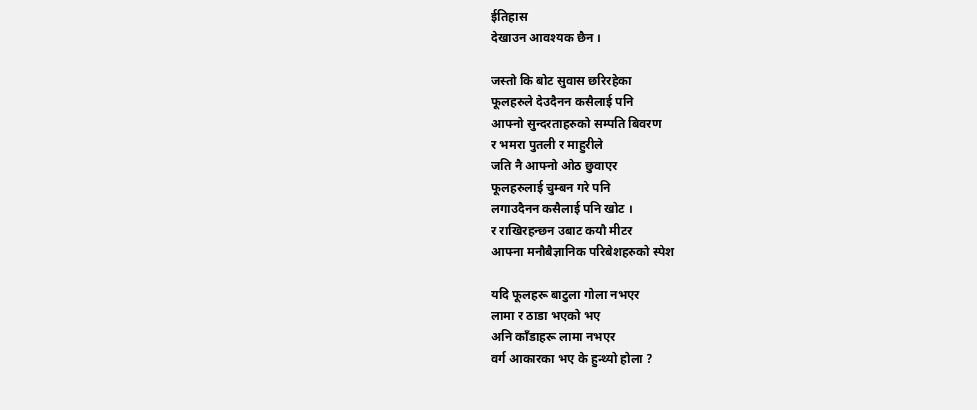ईतिहास
देखाउन आवश्यक छैन ।

जस्तो कि बोट सुवास छरिरहेका
फूलहरुले देउदैनन कसैलाई पनि
आफ्नो सुन्दरताहरुको सम्पति बिवरण
र भमरा पुतली र माहुरीले
जति नै आफ्नो ओठ छुवाएर
फूलहरुलाई चुम्बन गरे पनि
लगाउदैनन कसैलाई पनि खोट ।
र राखिरहन्छन उबाट कयौ मीटर
आफ्ना मनौबैज्ञानिक परिबेशहरुको स्पेश

यदि फूलहरू बाटुला गोला नभएर
लामा र ठाडा भएको भए
अनि काँडाहरू लामा नभएर
वर्ग आकारका भए के हुन्थ्यो होला ?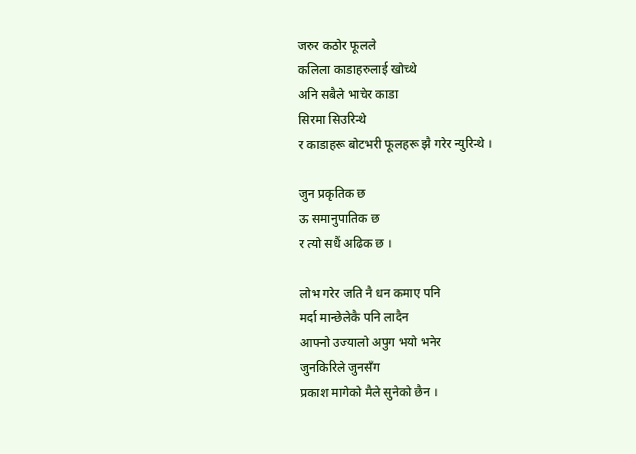जरुर कठोर फूलले
कलिला काडाहरुलाई खोच्थे
अनि सबैले भाचेर काडा
सिरमा सिउरिन्थे
र काडाहरू बोटभरी फूलहरू झै गरेर न्युरिन्थे ।

जुन प्रकृतिक छ
ऊ समानुपातिक छ
र त्यो सधैं अढिक छ ।

लोभ गरेर जति नै धन कमाए पनि
मर्दा मान्छेलेकै पनि लादैन
आफ्नो उज्यालो अपुग भयो भनेर
जुनकिरिले जुनसँग
प्रकाश मागेको मैले सुनेको छैन ।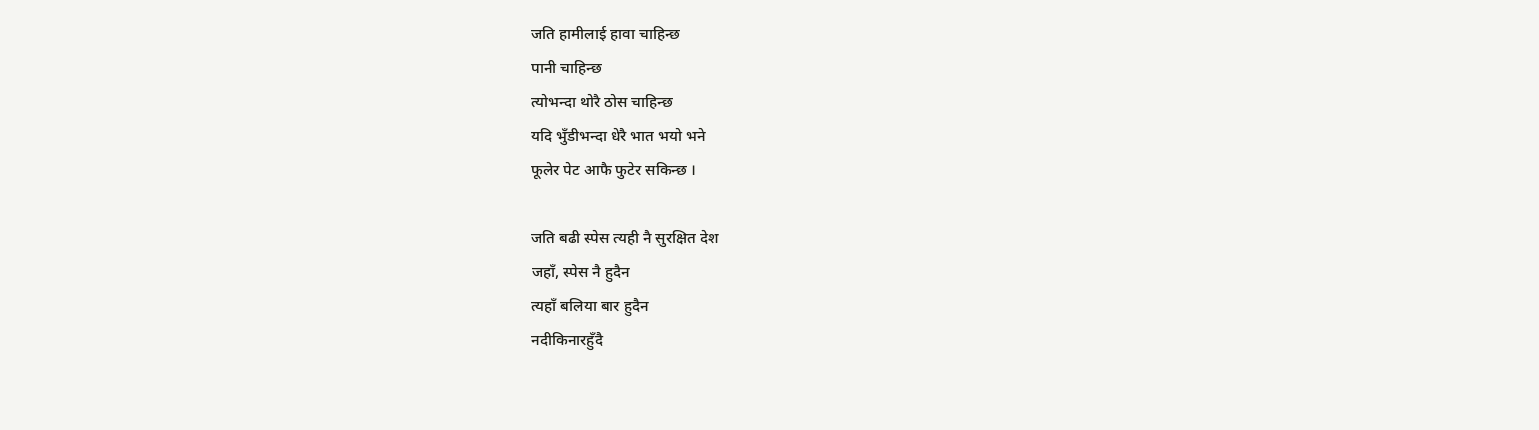जति हामीलाई हावा चाहिन्छ
पानी चाहिन्छ
त्योभन्दा थोरै ठोस चाहिन्छ
यदि भुँडीभन्दा धेरै भात भयो भने
फूलेर पेट आफै फुटेर सकिन्छ ।

जति बढी स्पेस त्यही नै सुरक्षित देश
जहाँ, स्पेस नै हुदैन
त्यहाँ बलिया बार हुदैन
नदीकिनारहुँदै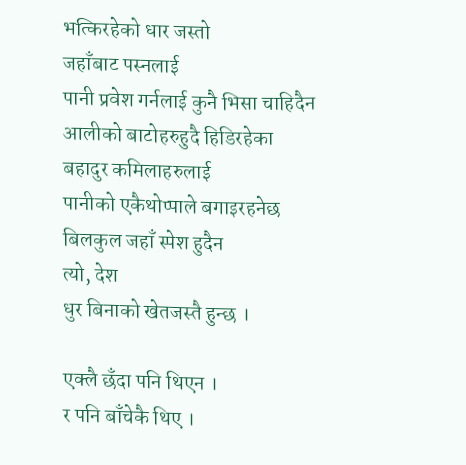भत्किरहेको धार जस्तो
जहाँबाट पस्नलाई
पानी प्रवेश गर्नलाई कुनै भिसा चाहिदैन
आलीको बाटोहरुहुदै हिडिरहेका
बहादुर कमिलाहरुलाई
पानीको एकैथोप्पाले बगाइरहनेछ
बिलकुल जहाँ स्पेश हुदैन
त्यो, देश
धुर बिनाको खेतजस्तै हुन्छ ।

एक्लै छँदा पनि थिएन ।
र पनि बाँचेकै थिए ।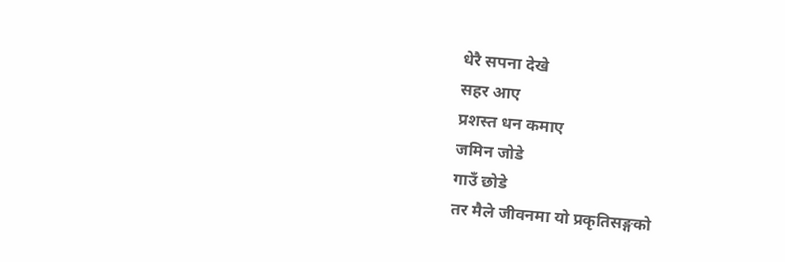धेरै सपना देखे
सहर आए
प्रशस्त धन कमाए
जमिन जोडे
गाउँ छोडे
तर मैले जीवनमा यो प्रकृतिसङ्गको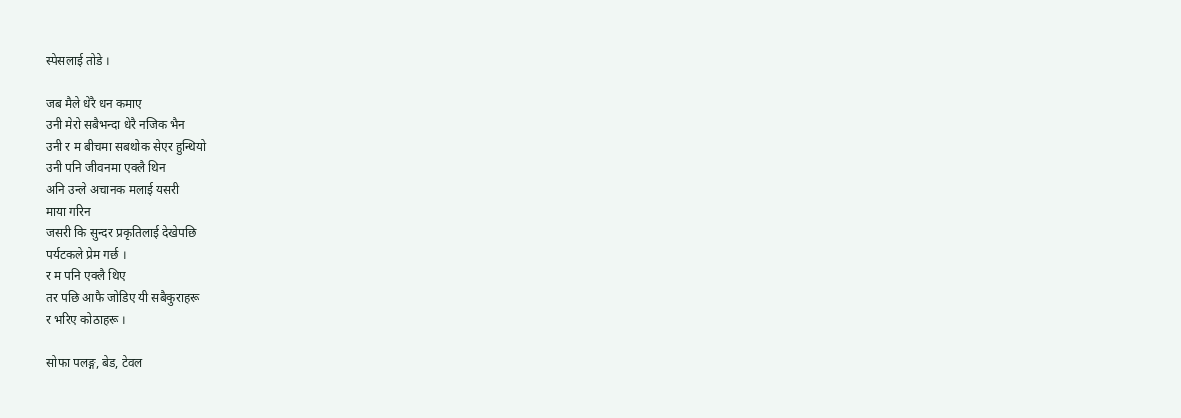स्पेसलाई तोडे ।

जब मैले धेरै धन कमाए
उनी मेरो सबैभन्दा धेरै नजिक भैन
उनी र म बीचमा सबथोक सेएर हुन्थियो
उनी पनि जीवनमा एक्लै थिन
अनि उन्ले अचानक मलाई यसरी
माया गरिन
जसरी कि सुन्दर प्रकृतिलाई देखेपछि
पर्यटकले प्रेम गर्छ ।
र म पनि एक्लै थिए
तर पछि आफै जोडिए यी सबैकुराहरू
र भरिए कोठाहरू ।

सोफा पलङ्ग, बेड, टेवल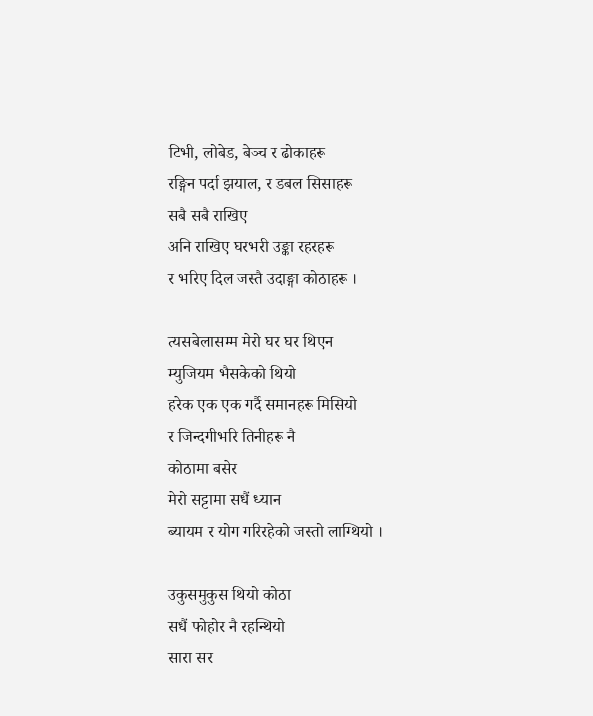टिभी, लोबेड, बेञ्च र ढोकाहरू
रङ्गिन पर्दा झयाल, र डबल सिसाहरू
सबै सबै राखिए
अनि राखिए घरभरी उङ्का रहरहरू
र भरिए दिल जस्तै उदाङ्गा कोठाहरू ।

त्यसबेलासम्म मेरो घर घर थिएन
म्युजियम भैसकेको थियो
हरेक एक एक गर्दै समानहरू मिसियो
र जिन्दगीभरि तिनीहरू नै
कोठामा बसेर
मेरो सट्टामा सधैं ध्यान
ब्यायम र योग गरिरहेको जस्तो लाग्थियो ।

उकुसमुकुस थियो कोठा
सधैं फोहोर नै रहन्थियो
सारा सर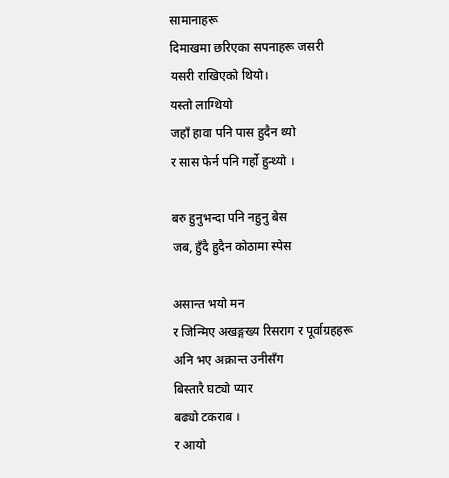सामानाहरू
दिमाखमा छरिएका सपनाहरू जसरी
यसरी राखिएको थियो।
यस्तो लाग्थियो
जहाँ हावा पनि पास हुदैन थ्यो
र सास फेर्न पनि गर्हो हुन्थ्यो ।

बरु हुनुभन्दा पनि नहुनु बेस
जब, हुँदै हुदैन कोठामा स्पेस

असान्त भयो मन
र जिन्मिए अखङ्गख्य रिसराग र पूर्वाग्रहहरू
अनि भए अक्रान्त उनीसँग
बिस्तारै घट्यो प्यार
बढ्यो टकराब ।
र आयो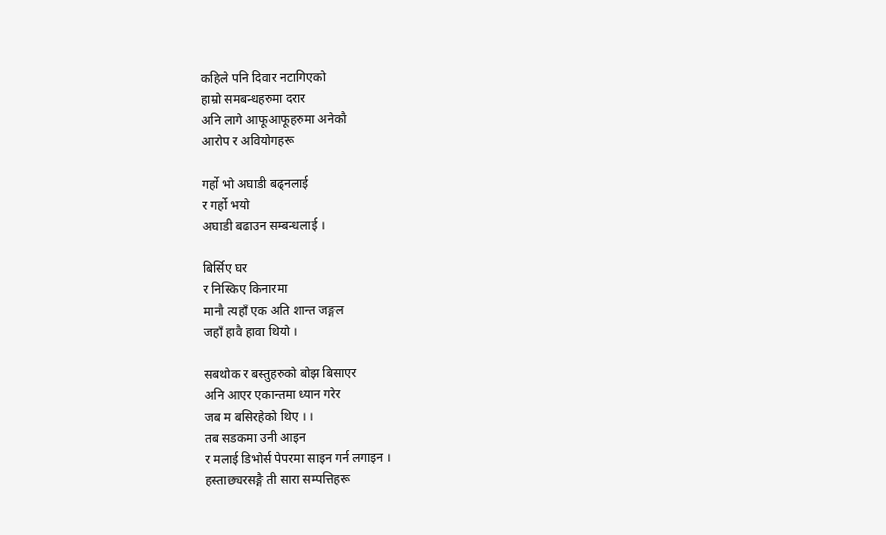कहिले पनि दिवार नटागिएको
हाम्रो समबन्धहरुमा दरार
अनि लागे आफूआफूहरुमा अनेकौ
आरोप र अवियोगहरू

गर्हो भो अघाडी बढ्नलाई
र गर्हो भयो
अघाडी बढाउन सम्बन्धलाई ।

बिर्सिए घर
र निस्किए किनारमा
मानौ त्यहाँ एक अति शान्त जङ्गल
जहाँ हावै हावा थियो ।

सबथोक र बस्तुहरुको बोझ बिसाएर
अनि आएर एकान्तमा ध्यान गरेर
जब म बसिरहेको थिए । ।
तब सडकमा उनी आइन
र मलाई डिभोर्स पेपरमा साइन गर्न लगाइन ।
हस्ताछ्यरसङ्गै ती सारा सम्पत्तिहरू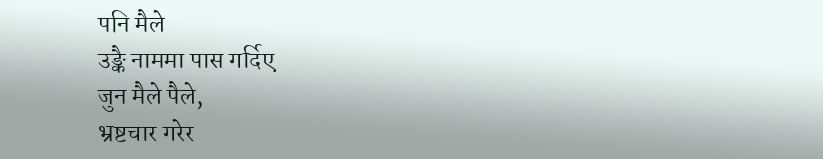पनि मैले
उङ्कै नाममा पास गर्दिए
जुन मैले पैले,
भ्रष्टचार गरेर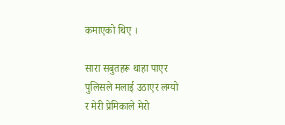कमाएको थिए ।

सारा सबुतहरू थाहा पाएर
पुलिसले मलाई उठाएर लग्यो
र मेरी प्रेमिकाले मेरो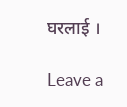घरलाई ।

Leave a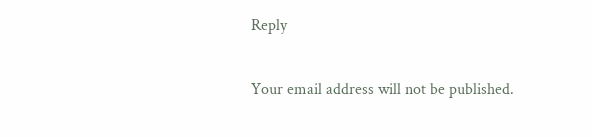Reply

Your email address will not be published.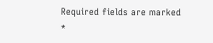Required fields are marked *